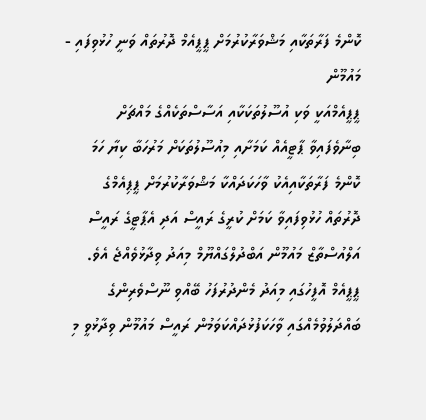ކޮންމެ ފަރާތަކާއި މަޝްވަރާކުރުމަށް ޕީޕީއެމް ދޮރުތައް ވަނީ ހުޅުވިފައި - މައުމޫން
ޕީޕީއެމްއަކީ ވަކި އުސޫލުތަކަކާއި އަސާސްތަކެއްގެ މައްޗަށް ބިނާވެފައިވާ ޕާޓީއެއް ކަމަށާއި މިއުސޫލުތަކަށް މަރުހަބާ ކިޔާ ހަމަ ކޮންމެ ފަރާތަކާއިއެކު ވާހަކަދައްކާ މަޝްވަރާކުރުމަށް ޕީޕިއެމްގެ ދޮރުތައް ހުޅުވިފައިވާ ކަމަށް ކުރީގެ ރައީސް އަދި އެޕާޓީގެ ރައީސް އަލްއުސްތާޒް މައުމޫން އަބްދުލްގައްޔޫމް މިއަދު ވިދާޅުވެއްޖެ އެވެ.
ޕީޕީއެމް އޮފީހުގައި މިއަދު މެންދުރުފަހު ބޭއްވި ނޫސްވެރިންގެ ބައްދަލުވުމެއްގައި ވާހަކަފުޅުދައްކަވަމުން ރައީސް މައުމޫން ވިދާޅުވީ މި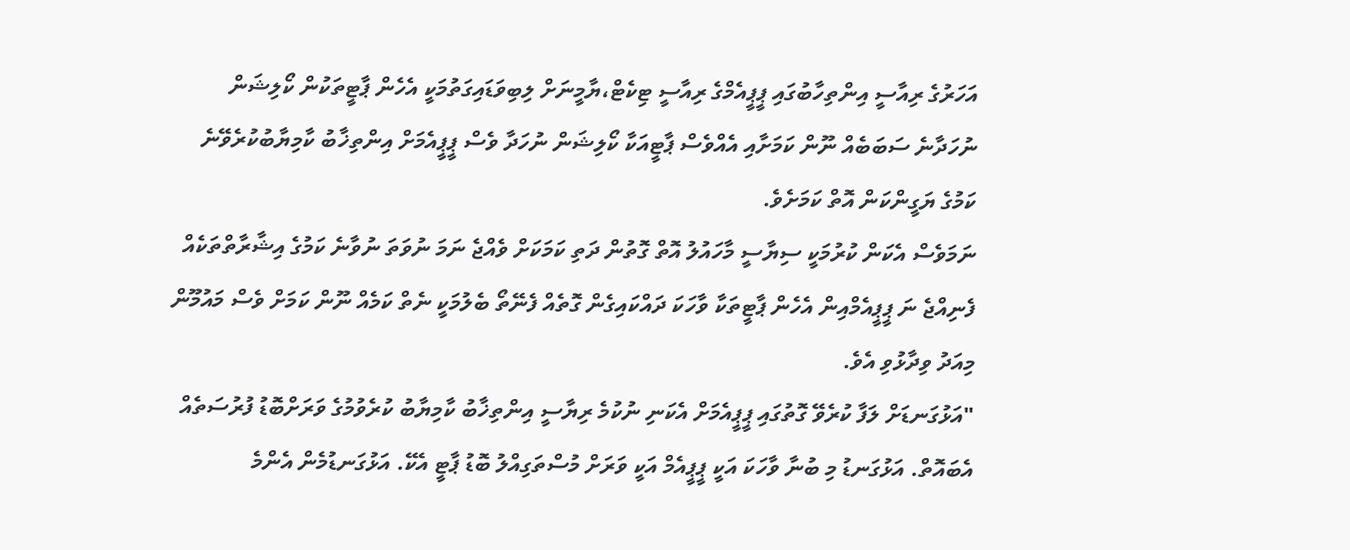އަހަރުގެ ރިއާސީ އިންތިހާބުގައި ޕީޕީއެމްގެ ރިއާސީ ޓިކެޓް،ޔާމީނަށް ލިބިވަޑައިގަތުމަކީ އެހެން ޕާޓީތަކުން ކޯލިޝަން ނުހަދާނެ ސަބަބެއް ނޫން ކަމަށާއި އެއްވެސް ޕާޓީއަކާ ކޯލިޝަން ނުހަދާ ވެސް ޕީޕީއެމަށް އިންތިޚާބު ކާމިޔާބުކުރެވޭނެ ކަމުގެ ޔަގީންކަން އޮތް ކަމަށެވެ.
ނަމަވެސް އެކަން ކުރުމަކީ ސިޔާސީ މާހައުލު އޮތް ގޮތުން ދަތި ކަމަކަށް ވެއްޖެ ނަމަ ނުވަތަ ނުވާނެ ކަމުގެ އިޝާރާތްތަކެއް ފެނިއްޖެ ނަ ޕީޕީއެމްއިން އެހެން ޕާޓީތަކާ ވާހަކަ ދައްކައިގެން ގޮތެއް ފެނޭތޯ ބެލުމަކީ ނެތް ކަމެއް ނޫން ކަމަށް ވެސް މައުމޫން މިއަދު ވިދާޅުވި އެވެ.
"އަޅުގަނޑަށް ލަފާ ކުރެވޭ ގޮތުގައި ޕީޕީއެމަށް އެކަނި ނުކުމެ ރިޔާސީ އިންތިޚާބު ކާމިޔާބު ކުރެވުމުގެ ވަރަށްބޮޑު ފުރުސަތެއް އެބައޮތް. އަޅުގަނޑު މި ބުނާ ވާހަކަ އަކީ ޕީޕީއެމް އަކީ ވަރަށް މުސްތަގިއްލު ބޮޑު ޕާޓީ އެކޭ. އަޅުގަނޑުމެން އެންމެ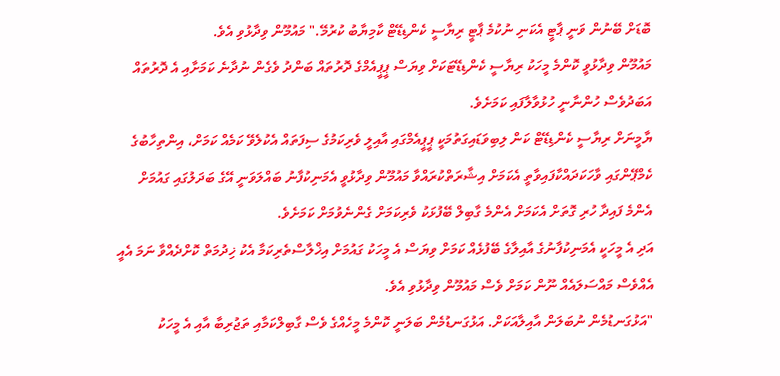ބޮޑަށް ބޭނުން ވަނީ ޕާޓީ އެކަނި ނުކުމެ ޕާޓީ ރިޔާސީ ކެންޑިޑޭޓް ކާމިޔާބު ކުރުމޭ." މައުމޫން ވިދާޅުވި އެވެ.
މައުމޫން ވިދާޅުވީ ކޮންމެ މީހަކު ރިޔާސީ ކެންޑިޑޭޓަކަށް ވިޔަސް ޕީޕީއެމްގެ ދޮރުތައް ބަންދު ވެގެން ނުދާނެ ކަމަށާއި އެ ދޮރުތައް އަބަދުވެސް ހުންނާނީ ހުޅުވާލާފައި ކަމަށެވެ.
ޔާމީނަށް ރިޔާސީ ކެންޑިޑޭޓް ކަން ލިބިވަޑައިގަތުމަކީ ޕީޕީއެމްގައި އާއިލީ ވެރިކަމުގެ ސިފަތައް އެކުލެވޭ ކަމެއް ކަމަށް، އިންތިހާބުގެ ކެމްޕޭންގައި ވާހަކަދައްކާފައިވާތީ އެކަމަށް އިޝާރަތްކުރައްވާ މައުމޫން ވިދާޅުވީ އެމަނިކުފާނު ބައްލަވަނީ އޭގެ ބަދަލުގައި ގައުމަށް އެންމެ ފައިދާ ހުރި ގޮތަށް އެކަމަށް އެންމެ ގާބިލް ބޭފުޅަކު ވެރިކަމަށް ގެންނެވުމަށް ކަމަށެވެ.
އަދި އެ މީހަކީ އެމަނިކުފާނުގެ އާއިލާގެ ބޭފުޅެއް ކަމަށް ވިޔަސް އެ މީހަކު ގައުމަށް އިޚްލާސްތެރިކަމާ އެކު ޚިދުމަތް ކޮށްދެއްވާ ނަމަ އެއީ އެއްވެސް މައްސަލައެއް ނޫން ކަމަށް ވެސް މައުމޫން ވިދާޅުވި އެވެ.
"އަޅުގަނޑުމެން ނުބަލަން އާއިލާއަކަށް. އަޅުގަނޑުމެން ބަލަނީ ކޮންމެ މީހެއްގެ ވެސް ގާބިލްކަމާއި ތަޖުރިބާ އާއި އެ މީހަކު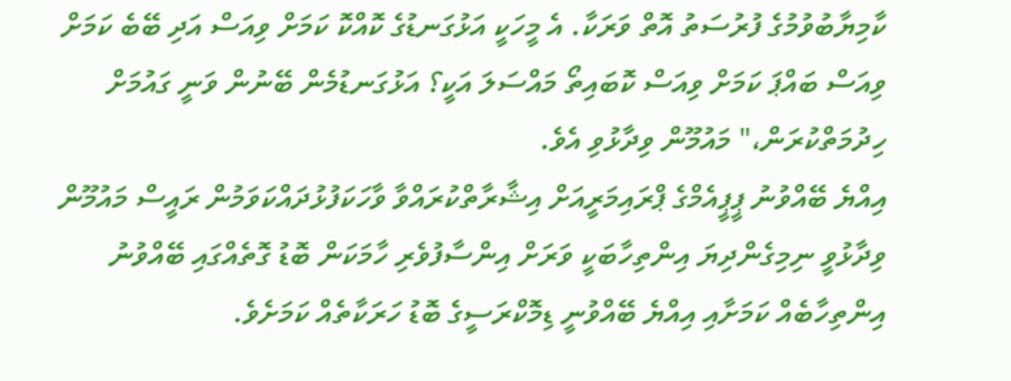ކާމިޔާބުވުމުގެ ފުރުސަތު އޮތް ވަރަކާ. އެ މީހަކީ އަޅުގަނޑުގެ ކޮއްކޮ ކަމަށް ވިއަސް އަދި ބޭބެ ކަމަށް ވިއަސް ބައްޕަ ކަމަށް ވިއަސް ކޮބައިތޯ މައްސަލަ އަކީ؟ އަޅުގަނޑުމެން ބޭނުން ވަނީ ގައުމަށް ހިދުމަތްކުރަން،" މައުމޫން ވިދާޅުވި އެވެ.
އިއްޔެ ބޭއްވުނު ޕީޕީއެމްގެ ޕްރައިމަރީއަށް އިޝާރާތްކުރައްވާ ވާހަކަފުޅުދައްކަވަމުން ރައީސް މައުމޫން ވިދާޅުވީ ނިމިގެންދިޔަ އިންތިހާބަކީ ވަރަށް އިންސާފުވެރި ހާމަކަން ބޮޑު ގޮތެއްގައި ބޭއްވުނު އިންތިހާބެއް ކަމަށާއި އިއްޔެ ބޭއްވުނީ ޑިމޮކްރަސީގެ ބޮޑު ހަރަކާތެއް ކަމަށެވެ.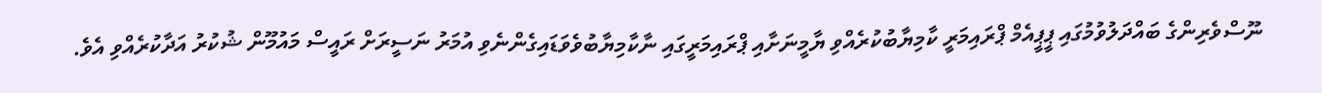ނޫސްވެރިންގެ ބައްދަލުވުމުގައި ޕީޕީއެމް ޕްރައިމަރީ ކާމިޔާބުކުރެއްވި ޔާމީނަށާއި ޕްރައިމަރީގައި ނާކާމިޔާބުވެވަޑައިގެންނެވި އުމަރު ނަސީރަށް ރައީސް މައުމޫން ޝުކުރު އަދާކުރެއްވި އެވެ.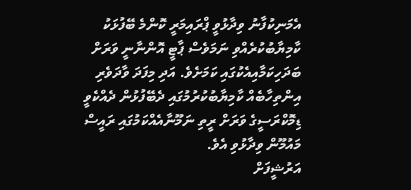އެމަނިކުފާނު ވިދާޅުވީ ޕްރައިމަރީ ކޮންމެ ބޭފުޅަކު ކާމިޔާބުކުރެއްވި ނަމަވެސް ޕާޓީ އޮންނާނީ ވަރަށް ބަދަހިކަމާއިއެކުގައި ކަމަށެވެ. އަދި މިފަދަ ވާދަވެރި އިންތިހާބެއް ކާމިޔާބުކުރުމުގައި ދެބޭފުޅުން ދެއްކެވީ ޑިމޮކްރަސީގެ ވަރަށް ރީތި ނަމޫނާއެއްކަމުގައި ރައީސް މައުމޫން ވިދާޅުވި އެވެ.
އަރުޝީފަށް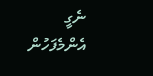ނެގީ
އެންމެފަހުން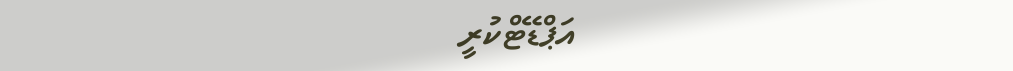އަޕްޑޭޓްކުރީ